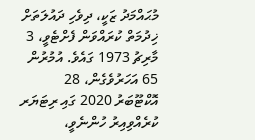މުޙައްމަދު ޒަކީ، ދިވެހި ދައުލަތަށް ޚިދުމަތް ކުރައްވަން ފެށްޓެވީ، 3 މާރިޗު 1973 ގައެވެ. އުމުރުން 65 އަހަރުވެގެން، 28 އޮކްޓޫބަރު 2020 ގައި ރިޓަޔަރ ކުރެއްވިއިރު ހުންނެވީ،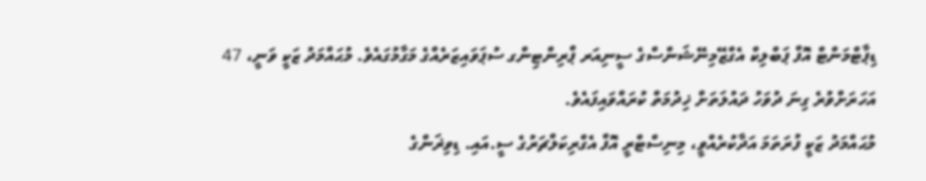ޑިޕާޓްމަންޓް އޮފް ޕަބްލިކް އެގްޒޭމިނޭޝަންސްގެ ސީނިއަރ ޕްރިންޓިންގ ސުޕަވައިޒަރެއްގެ މަގާމުގައެވެ. މުޙައްމަދު ޒަކީ ވަނީ، 47 އަހަރަށްވުރެ ގިނަ ދުވަހު ދައުލަތަށް ޚިދުމަތް ކުރައްވައިފައެވެ.
މުޙައްމަދު ޒަކީ ފުރަތަމަ އަދާކުރެއްވީ، މިނިސްޓްރީ އޮފް އެގްރިކަލްޗަރުގެ ސީ.އައި. ޑިވިޜަންގެ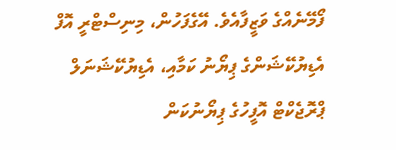ފޯމޭނެއްގެ ވަޒީފާއެވެ. އޭގެފަހުން، މިނިސްޓްރީ އޮފް އެޑިޔުކޭޝަންގެ ޕިޔޯނު ކަމާއި، އެޑިޔުކޭޝަނަލް ޕްރޮޖެކްޓް އޮފީހުގެ ޕިޔޯނުކަން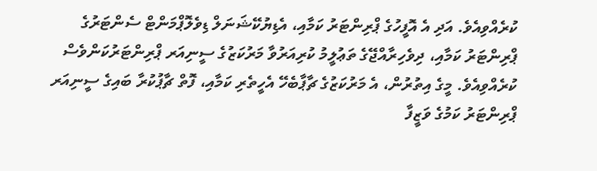ކުރެއްވިއެވެ. އަދި އެ އޮފީހުގެ ޕްރިންޓަރު ކަމާއި، އެޑިޔުކޭޝަނަލް ޑިވެލޮޕްމަންޓް ސެންޓަރުގެ ޕްރިންޓަރު ކަމާއި، ދިވެހިރާއްޖޭގެ ތަޢުލީމު ކުރިއަރުވާ މަރުކަޒުގެ ސީނިއަރ ޕްރިންޓަރުކަންވެސް ކުރެއްވިއެވެ. މީގެ އިތުރުން، އެ މަރުކަޒުގެ ޗާޕާބެހޭ އެހީތެރި ކަމާއި، ފޮތް ޗާޕުކުރާ ބައިގެ ސީނިއަރ ޕްރިންޓަރު ކަމުގެ ވަޒީފާ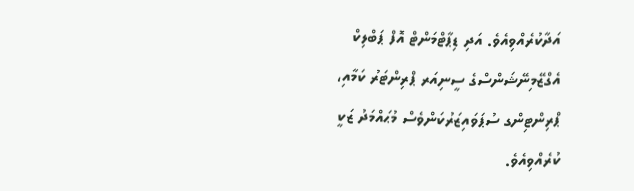އަދާކުރެއްވިއެވެ. އަދި ޑިޕާޓްމަންޓް އޮފް ޕަބްލިކް އެގްޒޭމިނޭޝަންސްގެ ސީނިއަރ ޕްރިންޓަރު ކަމާއި، ޕްރިންޓިންގ ސުޕަވައިޒަރުކަންވެސް މުޙައްމަދު ޒަކީ ކުރެއްވިއެވެ.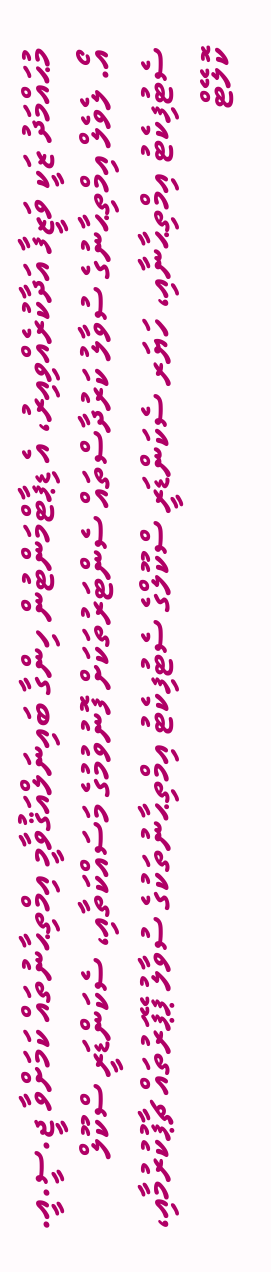މުޙައްމަދު ޒަކީ ވަޒީފާ އަދާކުރެއްވިއިރު، އެ ޑިޕާޓްމަންޓުން ހިންގާ ބައިނަލްއަޤުވާމީ އިމްތިޙާނުތައް ކަމަށްވާ ޖީ.ސީ.އީ. އޯ. ލެވެލް އިމްތިޙާނުގެ ސުވާލު ކަރުދާސްތައް ސެންޓަރުތަކަށް ފޮނުވުމުގެ މަސައްކަތާއި، ސެކަންޑަރީ ސްކޫލް ސެޓުފިކެޓު އިމްތިޙާނާއި، ހަޔަރ ސެކަންޑަރީ ސްކޫލްގެ ސެޓުފިކެޓު އިމްތިޙާނުތަކުގެ ސުވާލު ޕޭޕަރުތައް ޗާޕުކުރުމާއި، ކޮލޭޓް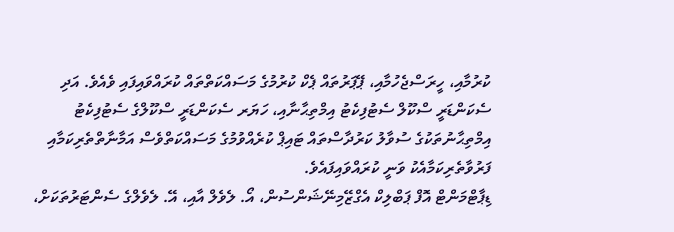ކުރުމާއި، ހީރަސްޖެހުމާއި، ޕޭޕަރުތައް ޕެކް ކުރުމުގެ މަސައްކަތްތައް ކުރައްވައިފައި ވެއެވެ. އަދި ސެކަންޑަރީ ސްކޫލް ސެޓުފިކެޓު އިމްތިޙާނާއި، ހަޔަރ ސެކަންޑަރީ ސްކޫލްގެ ސެޓުފިކެޓު އިމްތިޙާނުތަކުގެ ސުވާލު ކަރުދާސްތައް ޓައިޕް ކުރެއްވުމުގެ މަސައްކަތްވެސް އަމާނާތްތެރިކަމާއި ފަރުވާތެރިކަމާއެކު ވަނީ ކުރައްވައިފައެވެ.
ޑިޕާޓްމަންޓް އޮފް ޕަބްލިކް އެގްޒޭމިނޭޝަންސުން، އޯ. ލެވެލް އާއި، އޭ. ލެވެލްގެ ސެންޓަރުތަކަށް،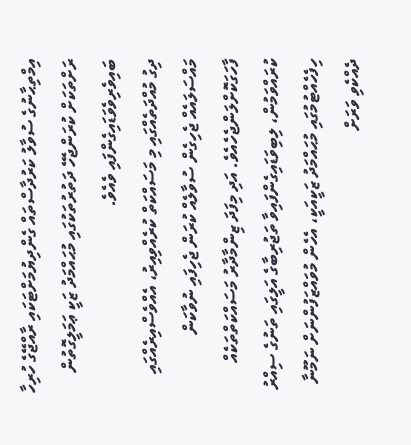އިމްތިޙާނުގެ ސުވާލު ކަރުދާސްތައް ގެންދިޔުމަށްޓަކައި ރާއްޖޭގެ ހުރިހާ ރަށްތަކަށް ކުރަންޖެހޭ ދަތުރުތަކުގައި މުޙައްމަދު ޒަކީ ޢަމަލީގޮތުން ބައިވެރިވެވަޑައިގެންފައި ވެއެވެ.
ދިގު މުއްދަތެއްގައި މި މަސައްކަތް ކުރެއްވިއިރު، އެއްވެސްއިރެއްގައި މައްސަލައެއް ޖެހިގެން ސުވާލެއް ކުރަން ޖެހިފައި ނުވާކަން ފާހަގަކޮށްލަންޖެހެއެވެ. އަދި މިފަދަ ޒިންމާދާރު މަސައްކަތްތަކެއް ކުރައްވަމުން، ލިބިވަޑައިގެންފައިވާ ތަޖުރިބާގެ އަލީގައި ތަނުގެ ސިއްރު ހިފެހެއްޓުމުގައި މުޙައްމަދު ޒަކީއަކީ، އެހެން މުވައްޒަފުންނަށް ނަމޫނާ ދެއްކެވި ވަރަށް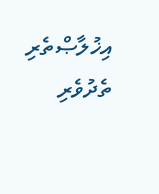އިޚުލާޞްތެރި ތެދުވެރި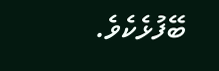ބޭފުޅެކެވެ.